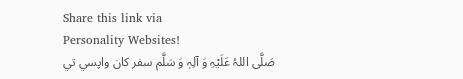Share this link via
Personality Websites!
صَلَّی اللہُ عَلَیْہِ وَ آلِہٖ وَ سَلَّم سفر کان واپسي تي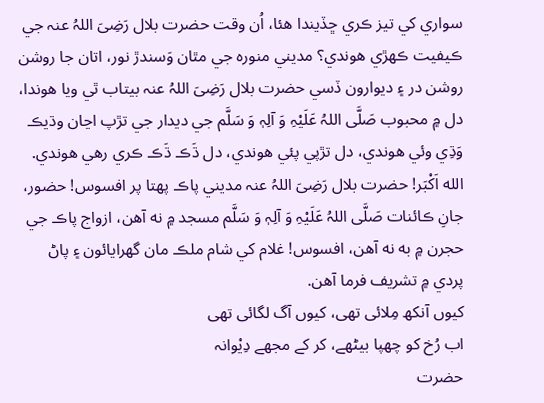سواري کي تيز ڪري ڇڏيندا ھئا، اُن وقت حضرت بلال رَضِیَ اللہُ عنہ جي ڪيفيت ڪهڙي ھوندي؟ مديني منوره جي مٿان وَسندڙ نور، اتان جا روشن روشن در ۽ ديوارون ڏسي حضرت بلال رَضِیَ اللہُ عنہ بيتاب ٿي ويا ھوندا، دل ۾ محبوب صَلَّی اللہُ عَلَیْہِ وَ آلِہٖ وَ سَلَّم جي ديدار جي تڙپ اڃان وڌيڪ وَڌِي وئي ھوندي، دل تڙپي پئي ھوندي، دل ڌَڪ ڌَڪ ڪري رهي ھوندي.
الله اَکْبَر! حضرت بلال رَضِیَ اللہُ عنہ مديني پاڪ پھتا پر افسوس! حضور، جانِ ڪائنات صَلَّی اللہُ عَلَیْہِ وَ آلِہٖ وَ سَلَّم مسجد ۾ نه آھن، ازواج پاڪ جي حجرن ۾ به نه آھن، افسوس! غلام کي شام ملڪ مان گهرايائون ۽ پاڻ پردي ۾ تشريف فرما آھن.
کیوں آنکھ مِلائی تھی، کیوں آگ لگائی تھی
اب رُخ کو چھپا بیٹھے، کر کے مجھے دِیْوانہ
حضرت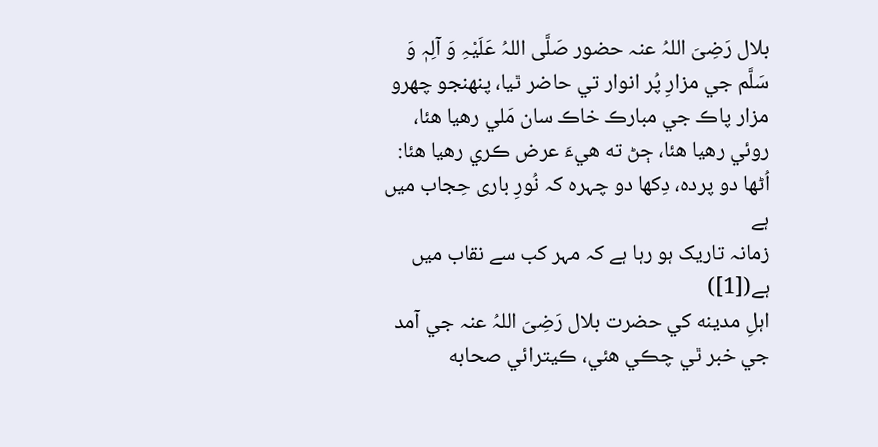بلال رَضِیَ اللہُ عنہ حضور صَلَّی اللہُ عَلَیْہِ وَ آلِہٖ وَ سَلَّم جي مزارِ پُر انوار تي حاضر ٿيا، پنھنجو چھرو مزار پاڪ جي مبارڪ خاڪ سان مَلي رهيا هئا، روئي رھيا ھئا، ڄڻ ته ھيءَ عرض ڪري رھيا ھئا:
اُٹھا دو پردہ، دِکھا دو چہرہ کہ نُورِ باری حِجاب میں ہے
زمانہ تاریک ہو رہا ہے کہ مہر کب سے نقاب میں ہے([1])
اہلِ مدينه کي حضرت بلال رَضِیَ اللہُ عنہ جي آمد جي خبر ٿي چڪي هئي، ڪيترائي صحابه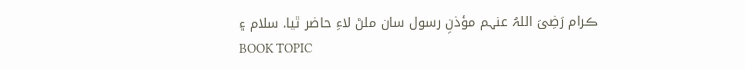ڪرام رَضِیَ اللہُ عنہم مؤذنِ رسول سان ملڻ لاءِ حاضر ٿيا. سلام ۽
BOOK TOPIC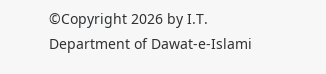©Copyright 2026 by I.T. Department of Dawat-e-Islami